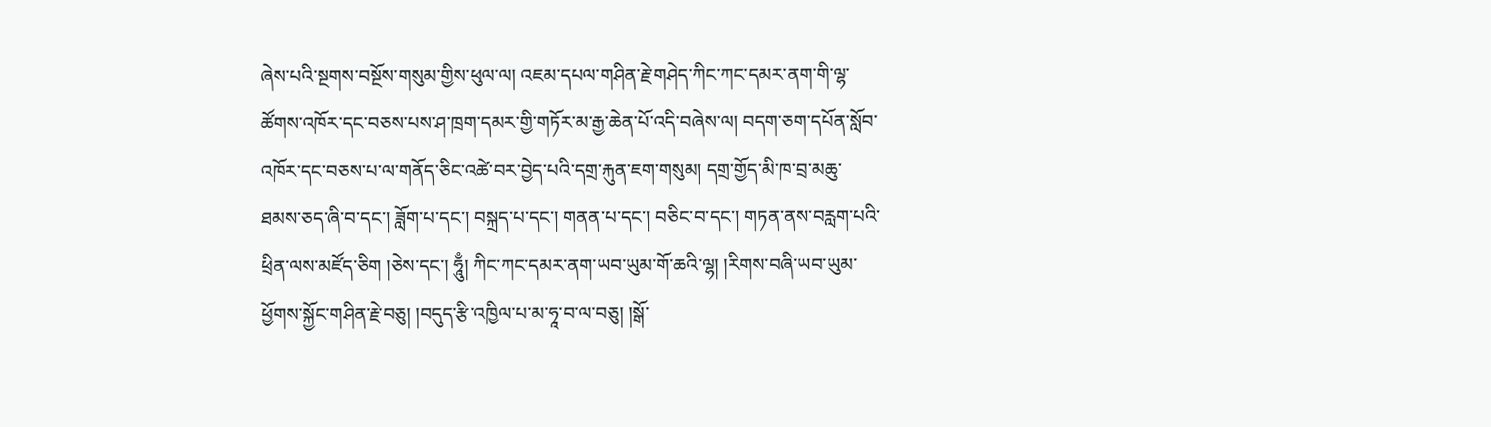ཞེས་པའི་སྔགས་བསྔོས་གསུམ་གྱིས་ཕུལ་ལ། འཇམ་དཔལ་གཤིན་རྗེ་གཤེད་ཀིང་ཀང་དམར་ནག་གི་ལྷ་ཚོགས་འཁོར་དང་བཅས་པས་ཤ་ཁྲག་དམར་གྱི་གཏོར་མ་རྒྱ་ཆེན་པོ་འདི་བཞེས་ལ། བདག་ཅག་དཔོན་སློབ་འཁོར་དང་བཅས་པ་ལ་གནོད་ཅིང་འཚེ་བར་བྱེད་པའི་དགྲ་རྐུན་ཇག་གསུམ། དགྲ་གྱོད་མི་ཁ་བྲ་མཆུ་ཐམས་ཅད་ཞི་བ་དང་། ཟློག་པ་དང་། བསྐྲད་པ་དང་། གནན་པ་དང་། བཅིང་བ་དང་། གཏན་ནས་བརླག་པའི་ཕྲིན་ལས་མཛོད་ཅིག །ཅེས་དང་། ཧཱུྃ། ཀིང་ཀང་དམར་ནག་ཡབ་ཡུམ་གོ་ཆའི་ལྷ། །རིགས་བཞི་ཡབ་ཡུམ་ཕྱོགས་སྐྱོང་གཤིན་རྗེ་བཅུ། །བདུད་རྩི་འཁྱིལ་པ་མ་ཧཱ་བ་ལ་བཅུ། །སྒོ་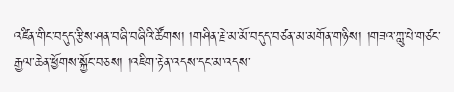འཛིན་གིང་བདུད་རྩིས་ཤན་བཞི་བཞིའི་ཚོགས། །གཤིན་རྗེ་མ་མོ་བདུད་བཙན་མ་མགོན་གཉིས། །གཟའ་ཀླུ་པེ་གཙང་རྒྱལ་ཆེན་ཕྱོགས་སྐྱོང་བཅས། །འཇིག་རྟེན་འདས་དང་མ་འདས་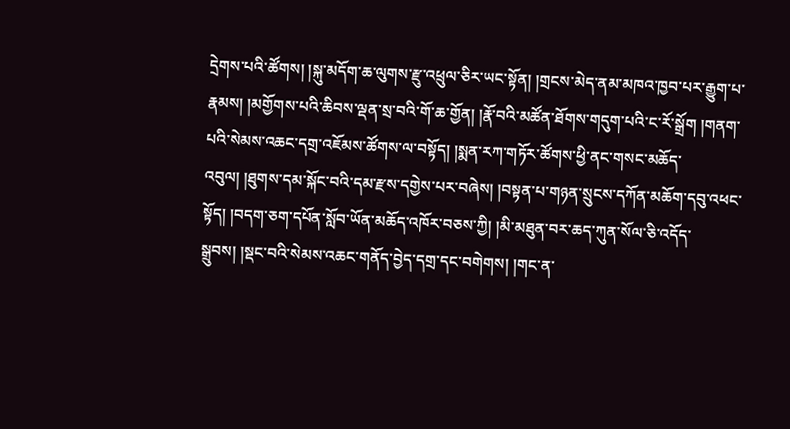དྲེགས་པའི་ཚོགས། །སྐུ་མདོག་ཆ་ལུགས་རྫུ་འཕྲུལ་ཅིར་ཡང་སྟོན། །གྲངས་མེད་ནམ་མཁའ་ཁྱབ་པར་རྒྱུག་པ་རྣམས། །མགྱོགས་པའི་ཆིབས་ལྡན་སྲ་བའི་གོ་ཆ་གྱོན། །རྣོ་བའི་མཚོན་ཐོགས་གདུག་པའི་ང་རོ་སྒྲོག །གནག་པའི་སེམས་འཆང་དགྲ་འཇོམས་ཚོགས་ལ་བསྟོད། །སྨན་རཀ་གཏོར་ཚོགས་ཕྱི་ནང་གསང་མཆོད་འབུལ། །ཐུགས་དམ་སྐོང་བའི་དམ་རྫས་དགྱེས་པར་བཞེས། །བསྟན་པ་གཉན་སྲུངས་དཀོན་མཆོག་དབུ་འཕང་སྟོད། །བདག་ཅག་དཔོན་སློབ་ཡོན་མཆོད་འཁོར་བཅས་ཀྱི། །མི་མཐུན་བར་ཆད་ཀུན་སོལ་ཅི་འདོད་སྒྲུབས། །སྡང་བའི་སེམས་འཆང་གནོད་བྱེད་དགྲ་དང་བགེགས། །གང་ན་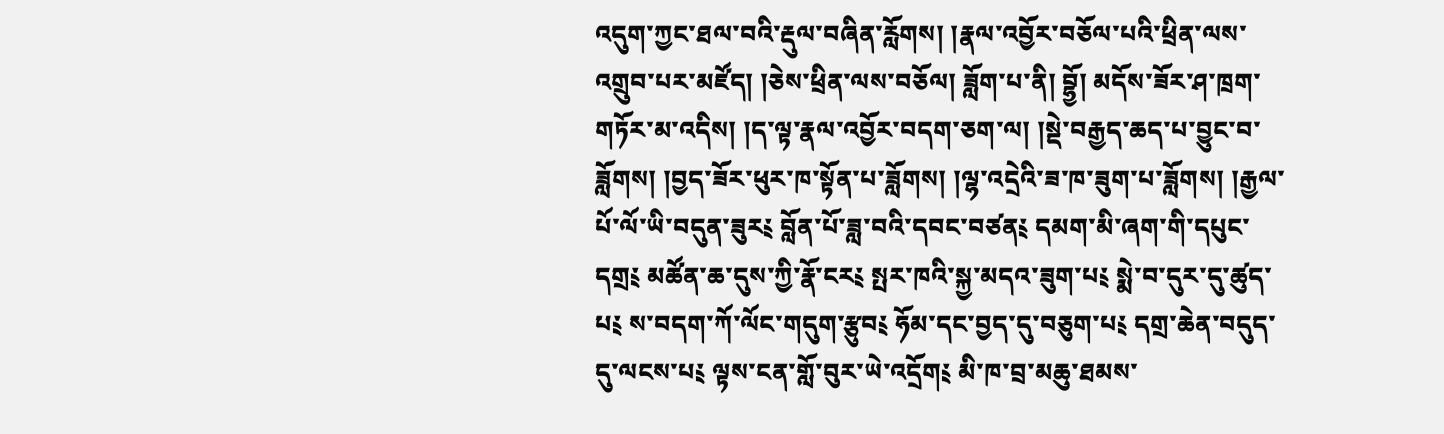འདུག་ཀྱང་ཐལ་བའི་རྡུལ་བཞིན་རློགས། །རྣལ་འབྱོར་བཅོལ་པའི་ཕྲིན་ལས་འགྲུབ་པར་མཛོད། །ཅེས་ཕྲིན་ལས་བཅོལ། ཟློག་པ་ནི། བྷྱོ། མདོས་ཟོར་ཤ་ཁྲག་གཏོར་མ་འདིས། །ད་ལྟ་རྣལ་འབྱོར་བདག་ཅག་ལ། །སྡེ་བརྒྱད་ཆད་པ་བྱུང་བ་ཟློགས། །བྱད་ཟོར་ཕུར་ཁ་སྟོན་པ་ཟློགས། །ལྷ་འདྲེའི་ཟ་ཁ་ཟུག་པ་ཟློགས། །རྒྱལ་པོ་ལོ་ཡི་བདུན་ཟུར༴ བློན་པོ་ཟླ་བའི་དབང་བཙན༴ དམག་མི་ཞག་གི་དཔུང་དགྲ༴ མཚོན་ཆ་དུས་ཀྱི་རྣོ་ངར༴ སྤར་ཁའི་སྐྱ་མདའ་ཟུག་པ༴ སྨེ་བ་དུར་དུ་ཚུད་པ༴ ས་བདག་ཀོ་ལོང་གདུག་རྩུབ༴ ཧོམ་དང་བྱད་དུ་བཅུག་པ༴ དགྲ་ཆེན་བདུད་དུ་ལངས་པ༴ ལྟས་ངན་གློ་བུར་ཡེ་འདྲོག༴ མི་ཁ་བྲ་མཆུ་ཐམས་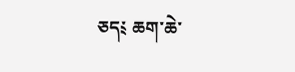ཅད༴ ཆག་ཆེ་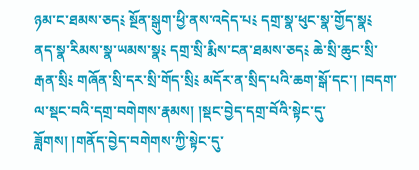ཉམ་ང་ཐམས་ཅད༴ སྔོན་སྒུག་ཕྱི་ནས་འདེད་པ༴ དགྲ་སྣ་ཕུང་སྣ་གྱོད་སྣ༴ ནད་སྣ་རིམས་སྣ་ཡམས་སྣ༴ དགྲ་སྲི་རྨིས་ངན་ཐམས་ཅད༴ ཆེ་སྲི་ཆུང་སྲི་རྒན་སྲི༴ གཞོན་སྲི་དར་སྲི་གོད་སྲི༴ མདོར་ན་སྲིད་པའི་ཆག་སྒོ་དང་། །བདག་ལ་སྡང་བའི་དགྲ་བགེགས་རྣམས། །སྡང་བྱེད་དགྲ་བོའི་སྟེང་དུ་ཟློགས། །གནོད་བྱེད་བགེགས་ཀྱི་སྟེང་དུ་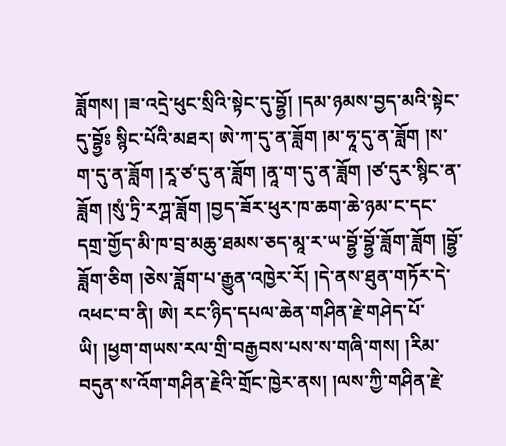ཟློགས། །ཟ་འདྲེ་ཕུང་སྲིའི་སྟེང་དུ་བྷྱོ། །དམ་ཉམས་བྱད་མའི་སྟེང་དུ་བྷྱོཿ སྙིང་པོའི་མཐར། ཨེ་ཀ་དུ་ན་ཟློག །མ་ཧཱ་དུ་ན་ཟློག །ས་ག་དུ་ན་ཟློག །རཱ་ཙ་དུ་ན་ཟློག །ནཱ་ག་དུ་ན་ཟློག །ཙ་དུར་སྙིང་ན་ཟློག །སུཾ་ཏྲི་རཀྴ་ཟློག །བྱད་ཟོར་ཕུར་ཁ་ཆག་ཆེ་ཉམ་ང་དང་དགྲ་གྱོད་མི་ཁ་བྲ་མཆུ་ཐམས་ཅད་མཱ་ར་ཡ་བྷྱོ་བྷྱོ་ཟློག་ཟློག །བྷྱོ་ཟློག་ཅིག །ཅེས་ཟློག་པ་རྒྱུན་འཁྱེར་རོ། །དེ་ནས་ཐུན་གཏོར་དེ་འཕང་བ་ནི། ཨེ། རང་ཉིད་དཔལ་ཆེན་གཤིན་རྗེ་གཤེད་པོ་ཡི། །ཕྱག་གཡས་རལ་གྲི་བརྒྱབས་པས་ས་གཞི་གས། །རིམ་བདུན་ས་འོག་གཤིན་རྗེའི་གྲོང་ཁྱེར་ནས། །ལས་ཀྱི་གཤིན་རྗེ་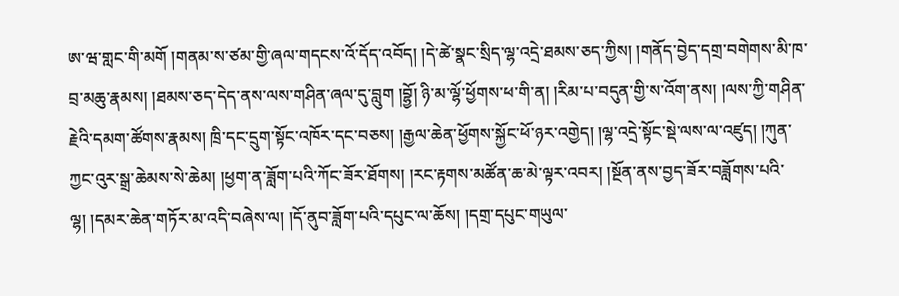ཨ་ཝ་གླང་གི་མགོ །གནམ་ས་ཙམ་གྱི་ཞལ་གདངས་འོ་དོད་འབོད། །དེ་ཚེ་སྣང་སྲིད་ལྷ་འདྲེ་ཐམས་ཅད་ཀྱིས། །གནོད་བྱེད་དགྲ་བགེགས་མི་ཁ་བྲ་མཆུ་རྣམས། །ཐམས་ཅད་དེད་ནས་ལས་གཤིན་ཞལ་དུ་བླུག །བྷྱོ། ཉི་མ་ལྷོ་ཕྱོགས་ཕ་གི་ན། །རིམ་པ་བདུན་གྱི་ས་འོག་ནས། །ལས་ཀྱི་གཤིན་རྗེའི་དམག་ཚོགས་རྣམས། ཁྲི་དང་དྲུག་སྟོང་འཁོར་དང་བཅས། །རྒྱལ་ཆེན་ཕྱོགས་སྐྱོང་ཕོ་ཉར་འགྱེད། །ལྷ་འདྲེ་སྟོང་སྡེ་ལས་ལ་འཛུད། །ཀུན་ཀྱང་འུར་སྒྲ་ཆེམས་སེ་ཆེམ། །ཕྱག་ན་ཟློག་པའི་ཀོང་ཟོར་ཐོགས། །རང་རྟགས་མཚོན་ཆ་མེ་ལྟར་འབར། །སྔོན་ནས་བྱད་ཟོར་བཟློགས་པའི་ལྷ། །དམར་ཆེན་གཏོར་མ་འདི་བཞེས་ལ། །དོ་ནུབ་ཟློག་པའི་དཔུང་ལ་ཆོས། །དགྲ་དཔུང་གཡུལ་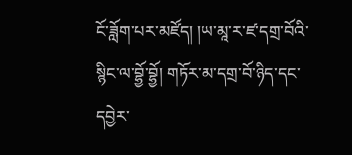ངོ་ཟློག་པར་མཛོད། །ཡ་མཱ་ར་ཛ་དགྲ་བོའི་སྙིང་ལ་བྷྱོ་བྷྱོ། གཏོར་མ་དགྲ་བོ་ཉིད་དང་དབྱེར་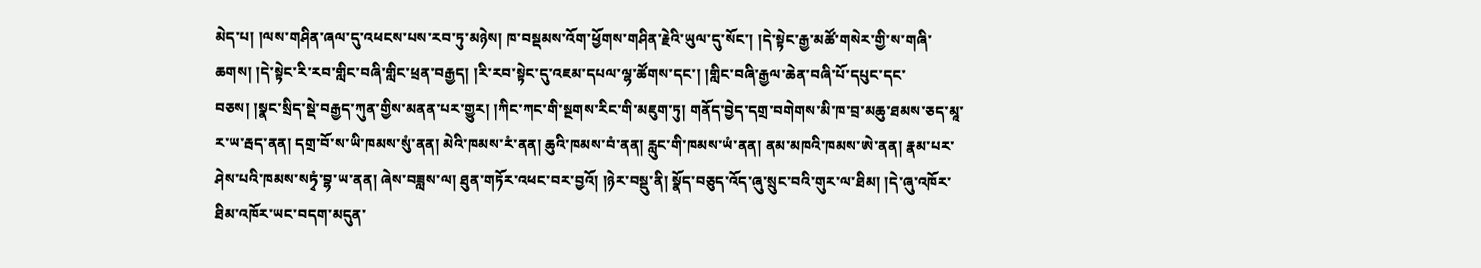མེད་པ། །ལས་གཤིན་ཞལ་དུ་འཕངས་པས་རབ་ཏུ་མཉེས། ཁ་བསྡམས་འོག་ཕྱོགས་གཤིན་རྗེའི་ཡུལ་དུ་སོང་། །དེ་སྟེང་རྒྱ་མཚོ་གསེར་གྱི་ས་གཞི་ཆགས། །དེ་སྟེང་རི་རབ་གླིང་བཞི་གླིང་ཕྲན་བརྒྱད། །རི་རབ་སྟེང་དུ་འཇམ་དཔལ་ལྷ་ཚོགས་དང་། །གླིང་བཞི་རྒྱལ་ཆེན་བཞི་པོ་དཔུང་དང་བཅས། །སྣང་སྲིད་སྡེ་བརྒྱད་ཀུན་གྱིས་མནན་པར་གྱུར། །ཀིང་ཀང་གི་སྔགས་རིང་གི་མཇུག་ཏུ། གནོད་བྱེད་དགྲ་བགེགས་མི་ཁ་བྲ་མཆུ་ཐམས་ཅད་མཱ་ར་ཡ་རྦད་ནན། དགྲ་བོ་ས་ཡི་ཁམས་སུཾ་ནན། མེའི་ཁམས་རཾ་ནན། ཆུའི་ཁམས་བཾ་ནན། རླུང་གི་ཁམས་ཡཾ་ནན། ནམ་མཁའི་ཁམས་ཨེ་ནན། རྣམ་པར་ཤེས་པའི་ཁམས་སཏྭཾ་བྷ་ཡ་ནན། ཞེས་བཟླས་ལ། ཐུན་གཏོར་འཕང་བར་བྱའོ། །ཉེར་བསྡུ་ནི། སྣོད་བཅུད་འོད་ཞུ་སྲུང་བའི་གུར་ལ་ཐིམ། །དེ་ཞུ་འཁོར་ཐིམ་འཁོར་ཡང་བདག་མདུན་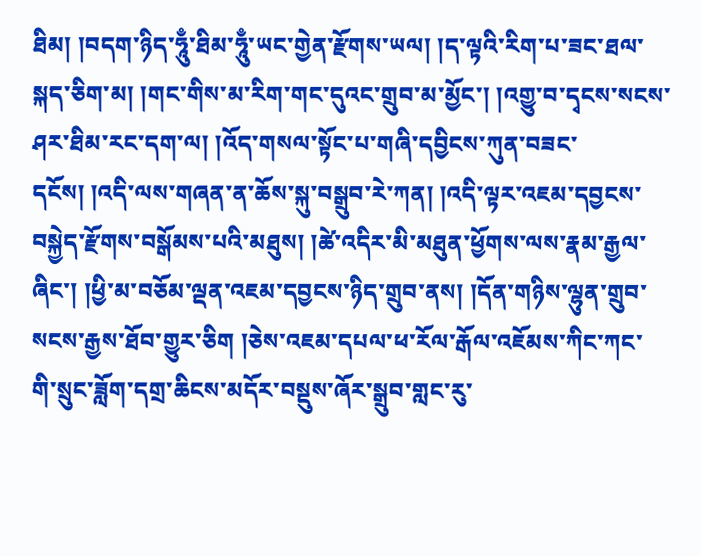ཐིམ། །བདག་ཉིད་ཧཱུྃ་ཐིམ་ཧཱུྃ་ཡང་གྱེན་རྫོགས་ཡལ། །ད་ལྟའི་རིག་པ་ཟང་ཐལ་སྐད་ཅིག་མ། །གང་གིས་མ་རིག་གང་དུའང་གྲུབ་མ་མྱོང་། །འགྱུ་བ་དྭངས་སངས་ཤར་ཐིམ་རང་དག་ལ། །འོད་གསལ་སྟོང་པ་གཞི་དབྱིངས་ཀུན་བཟང་དངོས། །འདི་ལས་གཞན་ན་ཆོས་སྐུ་བསྒྲུབ་རེ་ཀན། །འདི་ལྟར་འཇམ་དབྱངས་བསྐྱེད་རྫོགས་བསྒོམས་པའི་མཐུས། །ཚེ་འདིར་མི་མཐུན་ཕྱོགས་ལས་རྣམ་རྒྱལ་ཞིང་། །ཕྱི་མ་བཅོམ་ལྡན་འཇམ་དབྱངས་ཉིད་གྲུབ་ནས། །དོན་གཉིས་ལྷུན་གྲུབ་སངས་རྒྱས་ཐོབ་གྱུར་ཅིག །ཅེས་འཇམ་དཔལ་ཕ་རོལ་རྒོལ་འཇོམས་ཀིང་ཀང་གི་སྲུང་ཟློག་དགྲ་ཆིངས་མདོར་བསྡུས་ཞོར་སྒྲུབ་གླང་རུ་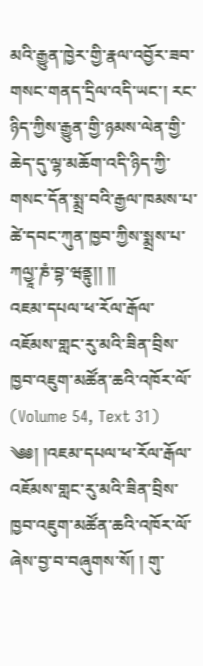མའི་རྒྱུན་ཁྱེར་གྱི་རྣལ་འབྱོར་ཟབ་གསང་གནད་དྲིལ་འདི་ཡང་། རང་ཉིད་ཀྱིས་རྒྱུན་གྱི་ཉམས་ལེན་གྱི་ཆེད་དུ་ལྷ་མཆོག་འདི་ཉིད་ཀྱི་གསང་དོན་སྨྲ་བའི་རྒྱལ་ཁམས་པ་ཚེ་དབང་ཀུན་ཁྱབ་ཀྱིས་སྨྲས་པ་ཀལྱཱ་ཎཾ་བྷ་ཝནྟུ།། །།
འཇམ་དཔལ་ཕ་རོལ་རྒོལ་འཇོམས་གླང་རུ་མའི་ཟིན་བྲིས་ཁྱབ་འཇུག་མཚོན་ཆའི་འཁོར་ལོ་ (Volume 54, Text 31)
༄༅། །འཇམ་དཔལ་ཕ་རོལ་རྒོལ་འཇོམས་གླང་རུ་མའི་ཟིན་བྲིས་ཁྱབ་འཇུག་མཚོན་ཆའི་འཁོར་ལོ་ཞེས་བྱ་བ་བཞུགས་སོ། ། གུ་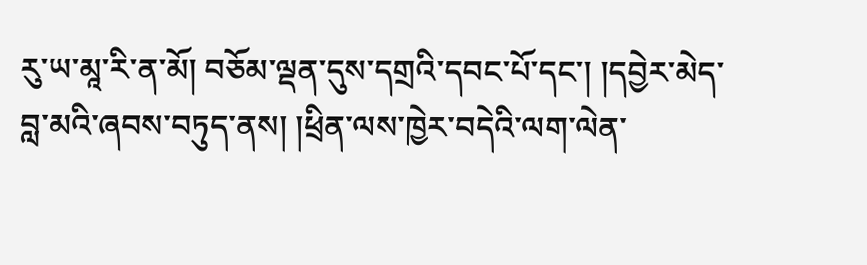རུ་ཡ་མཱ་རི་ན་མོ། བཅོམ་ལྡན་དུས་དགྲའི་དབང་པོ་དང་། །དབྱེར་མེད་བླ་མའི་ཞབས་བཏུད་ནས། །ཕྲིན་ལས་ཁྱེར་བདེའི་ལག་ལེན་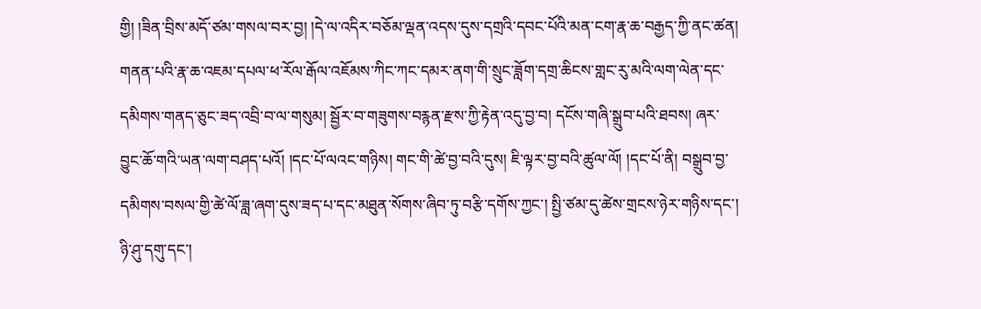གྱི། །ཟིན་བྲིས་མདོ་ཙམ་གསལ་བར་བྱ། །དེ་ལ་འདིར་བཅོམ་ལྡན་འདས་དུས་དགྲའི་དབང་པོའི་མན་ངག་རྣ་ཆ་བརྒྱད་ཀྱི་ནང་ཚན། གནན་པའི་རྣ་ཆ་འཇམ་དཔལ་ཕ་རོལ་རྒོལ་འཇོམས་ཀིང་ཀང་དམར་ནག་གི་སྲུང་ཟློག་དགྲ་ཆིངས་གླང་རུ་མའི་ལག་ལེན་དང་དམིགས་གནད་ཅུང་ཟད་འབྲི་བ་ལ་གསུམ། སྦྱོར་བ་གཟུགས་བརྙན་རྫས་ཀྱི་རྟེན་འདུ་བྱ་བ། དངོས་གཞི་སྒྲུབ་པའི་ཐབས། ཞར་བྱུང་ཆོ་གའི་ཡན་ལག་བཤད་པའོ། །དང་པོ་ལའང་གཉིས། གང་གི་ཚེ་བྱ་བའི་དུས། ཇི་ལྟར་བྱ་བའི་ཚུལ་ལོ། །དང་པོ་ནི། བསྒྲུབ་བྱ་དམིགས་བསལ་གྱི་ཚེ་ལོ་ཟླ་ཞག་དུས་ཟད་པ་དང་མཐུན་སོགས་ཞིབ་ཏུ་བརྩི་དགོས་ཀྱང་། སྤྱི་ཙམ་དུ་ཚེས་གྲངས་ཉེར་གཉིས་དང་། ཉི་ཤུ་དགུ་དང་།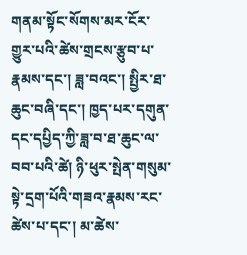གནམ་སྟོང་སོགས་མར་ངོར་གྱུར་པའི་ཚེས་གྲངས་རྩུབ་པ་རྣམས་དང་། ཟླ་བའང་། སྤྱིར་ཐ་ཆུང་བཞི་དང་། ཁྱད་པར་དགུན་དང་དཔྱིད་ཀྱི་ཟླ་བ་ཐ་ཆུང་ལ་བབ་པའི་ཚེ། ཉི་ཕུར་སྤེན་གསུམ་སྟེ་དྲག་པོའི་གཟའ་རྣམས་རང་ཚེས་པ་དང་། མ་ཚེས་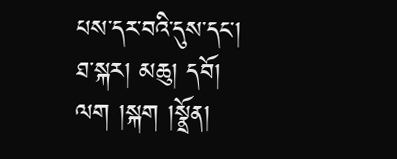པས་དར་བའི་དུས་དང་། ཐ་སྐར། མཆུ། དབོ། ལག །སྐག །སྣྲོན།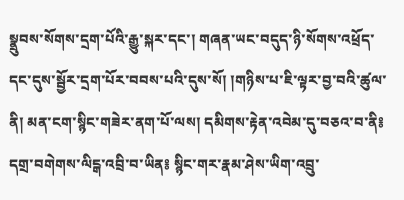སྣྲུབས་སོགས་དྲག་པོའི་རྒྱུ་སྐར་དང་། གཞན་ཡང་བདུད་ཉི་སོགས་འཕྲོད་དང་དུས་སྦྱོར་དྲག་པོར་བབས་པའི་དུས་སོ། །གཉིས་པ་ཇི་ལྟར་བྱ་བའི་ཚུལ་ནི། མན་ངག་སྙིང་གཟེར་ནག་པོ་ལས། དམིགས་རྟེན་འབེམ་དུ་བཅའ་བ་ནི༔ དགྲ་བགེགས་ལིངྒ་འབྲི་བ་ཡིན༔ སྙིང་གར་རྣམ་ཤེས་ཡིག་འབྲུ་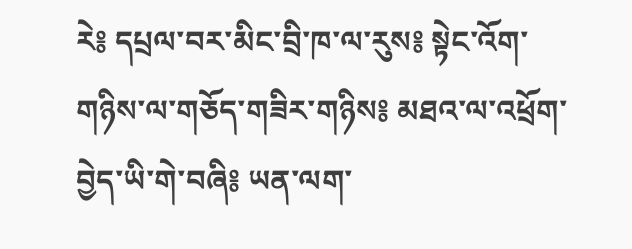རེ༔ དཔྲལ་བར་མིང་བྲི་ཁ་ལ་རུས༔ སྟེང་འོག་གཉིས་ལ་གཅོད་གཟིར་གཉིས༔ མཐའ་ལ་འཕྲོག་བྱེད་ཡི་གེ་བཞི༔ ཡན་ལག་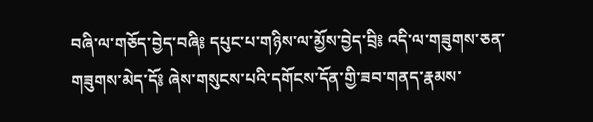བཞི་ལ་གཅོད་བྱེད་བཞི༔ དཔུང་པ་གཉིས་ལ་མྱོས་བྱེད་བྲི༔ འདི་ལ་གཟུགས་ཅན་གཟུགས་མེད་དོ༔ ཞེས་གསུངས་པའི་དགོངས་དོན་གྱི་ཟབ་གནད་རྣམས་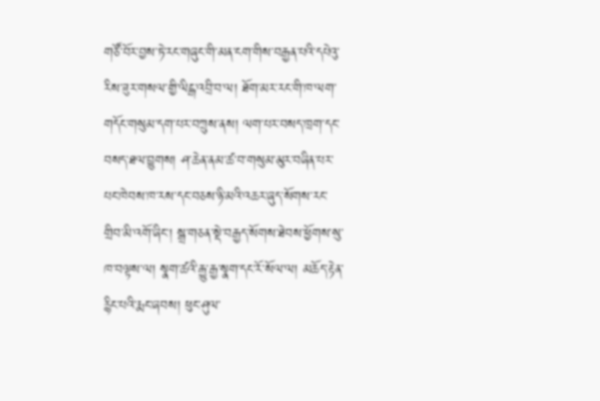གཙོ་བོར་བྱས་ཏེ་རང་གཞུང་གི་མན་ངག་གིས་བརྒྱན་པའི་དཔེའུ་རིས་ཟུར་གསལ་གྱི་ལིངྒ་འབྲི་བ་ལ། ཐོག་མར་རང་གི་ཁ་ལག་གདོང་གསུམ་དག་པར་བཀྲུས་ནས། ལག་པར་བསད་ཁྲག་དང་བསད་ཐལ་བྱུགས། ཤ་ཆེན་ནམ་ཚ་བ་གསུམ་མུར་བཞིན་པར་པང་ཁེབས་ཁ་རས་དང་བཅས་ཉི་མའི་འཆར་ཞུད་སོགས་རང་གྲིབ་མི་འགོ་ཞིང་། སྒྲ་གཅན་སྡེ་བརྒྱད་སོགས་ཐེབས་ཕྱོགས་སུ་ཁ་བལྟས་ལ། སྣག་ཚའི་རྒྱུ་རྒྱ་སྣག་དང་རོ་སོལ་ལ། མཆོད་རྟེན་རྙིང་པའི་རྨང་ཞབས། ཕུང་ཤུལ་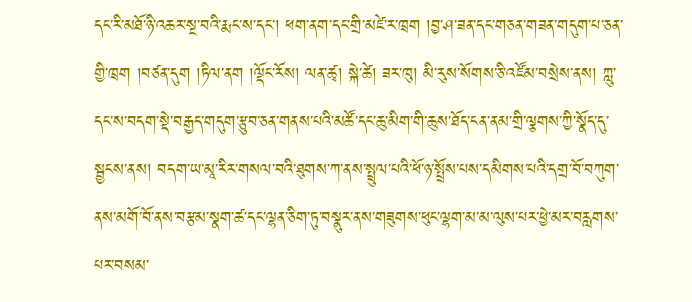དང་རི་མཐོ་ཉི་འཆར་སྔ་བའི་རྨང་ས་དང་། ཕག་ནག་དང་གྲི་མཛེ་ར་ཁྲག །བྱ་ཤ་ཟན་དང་གཅན་གཟན་གདུག་པ་ཅན་གྱི་ཁྲག །བཙན་དུག །ཏིལ་ནག །ལྡོང་རོས། ལན་ཚྭ། སྐེ་ཚེ། ཟར་ཁུ། མི་རུས་སོགས་ཅི་འཛོམ་བསྲེས་ནས། ཀླུ་དང་ས་བདག་སྡེ་བརྒྱད་གདུག་རྩུབ་ཅན་གནས་པའི་མཚོ་དང་ཆུ་མིག་གི་ཆུས་ཐོད་ངན་ནམ་གྲི་ལྕགས་ཀྱི་སྣོད་དུ་སྦྱངས་ནས། བདག་ཡ་མཱ་རིར་གསལ་བའི་ཐུགས་ཀ་ནས་སྤྲུལ་པའི་ཕོ་ཉ་སྤྲོས་པས་དམིགས་པའི་དགྲ་བོ་བཀུག་ནས་མགོ་བོ་ནས་བརྩམ་སྣག་ཚ་དང་ལྷན་ཅིག་ཏུ་བསྣུར་ནས་གཟུགས་ཕུང་ལྷག་མ་མ་ལུས་པར་ཕྱེ་མར་བརླགས་པར་བསམ་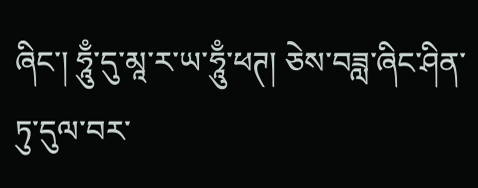ཞིང་། ཧཱུྃ་དུ་མཱ་ར་ཡ་ཧཱུྃ་ཕཊ། ཅེས་བཟླ་ཞིང་ཤིན་ཏུ་དུལ་བར་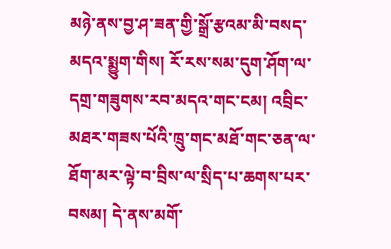མཉེ་ནས་བྱ་ཤ་ཟན་གྱི་སྒྲོ་རྩའམ་མི་བསད་མདའ་སྨྱུག་གིས། རོ་རས་སམ་དུག་ཤོག་ལ་དགྲ་གཟུགས་རབ་མདའ་གང་ངམ། འབྲིང་མཐར་གཟས་པོའི་ཁྲུ་གང་མཐོ་གང་ཅན་ལ་ཐོག་མར་ལྟེ་བ་བྲིས་ལ་སྲིད་པ་ཆགས་པར་བསམ། དེ་ནས་མགོ་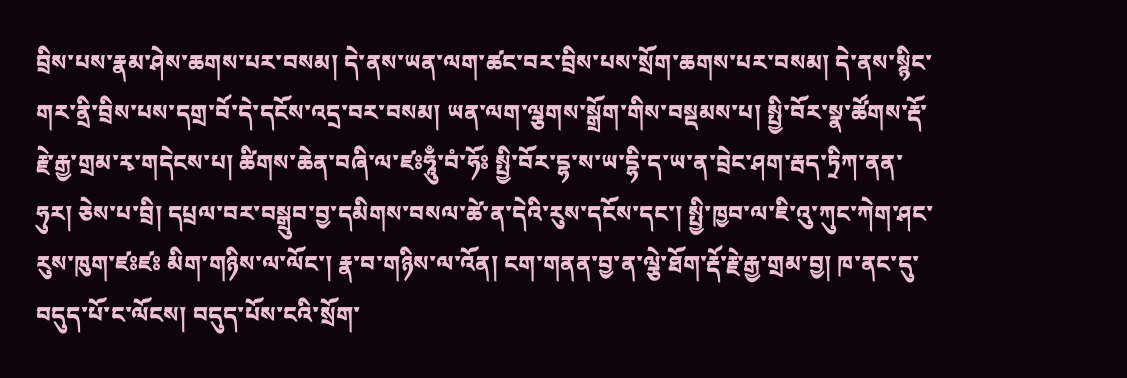བྲིས་པས་རྣམ་ཤེས་ཆགས་པར་བསམ། དེ་ནས་ཡན་ལག་ཚང་བར་བྲིས་པས་སྲོག་ཆགས་པར་བསམ། དེ་ནས་སྙིང་གར་ནྲི་བྲིས་པས་དགྲ་བོ་དེ་དངོས་འདྲ་བར་བསམ། ཡན་ལག་ལྕགས་སྒྲོག་གིས་བསྡམས་པ། སྤྱི་བོར་སྣ་ཚོགས་རྡོ་རྗེ་རྒྱ་གྲམ་རྭ་གདེངས་པ། ཚིགས་ཆེན་བཞི་ལ་ཛཿཧཱུྃ་བཾ་ཧོཿ སྤྱི་བོར་དྷ་ས་ཡ་དྷི་ད་ཡ་ན་བྲེང་ཤག་རྦད་ཏྲིཀ་ནན་ཧུར། ཅེས་པ་བྲི། དཔྲལ་བར་བསྒྲུབ་བྱ་དམིགས་བསལ་ཚེ་ན་དེའི་རུས་དངོས་དང་། སྤྱི་ཁྱབ་ལ་ཇི་འུ་ཀུང་ཀེག་ཤང་རུས་ཁུག་ཛཿཛཿ མིག་གཉིས་ལ་ལོང་། རྣ་བ་གཉིས་ལ་འོན། ངག་གནན་བྱ་ན་ལྕེ་ཐོག་རྡོ་རྗེ་རྒྱ་གྲམ་བྱ། ཁ་ནང་དུ་བདུད་པོ་ང་ལོངས། བདུད་པོས་ངའི་སྲོག་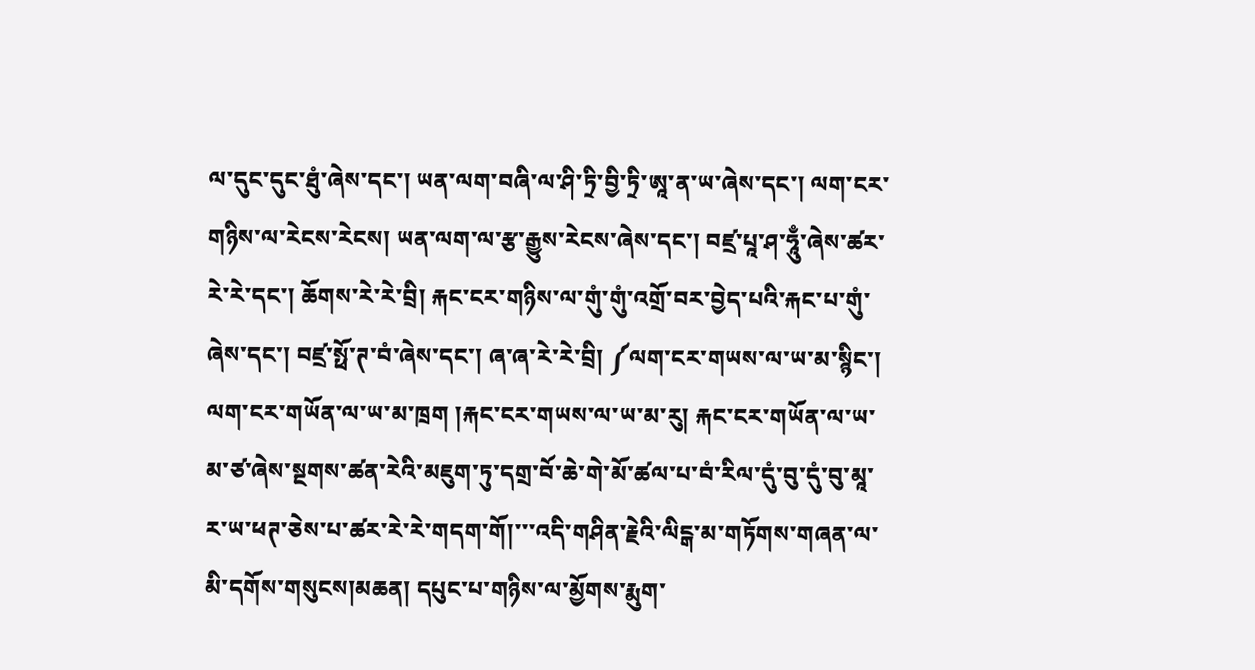ལ་དུང་དུང་ཐུཾ་ཞེས་དང་། ཡན་ལག་བཞི་ལ་ཤི་ཏྲི་བྱི་ཏྲི་ཨཱ་ན་ཡ་ཞེས་དང་། ལག་ངར་གཉིས་ལ་རེངས་རེངས། ཡན་ལག་ལ་རྩ་རྒྱུས་རེངས་ཞེས་དང་། བཛྲ་པཱ་ཤ་ཧཱུྃ་ཞེས་ཚར་རེ་རེ་དང་། ཆོགས་རེ་རེ་བྲི། རྐང་ངར་གཉིས་ལ་གུཾ་གུཾ་འགྲོ་བར་བྱེད་པའི་རྐང་པ་གུཾ་ཞེས་དང་། བཛྲ་སྥོ་ཊ་བཾ་ཞེས་དང་། ཞ་ཞ་རེ་རེ་བྲི། ༼ལག་ངར་གཡས་ལ་ཡ་མ་སྙིང་། ལག་ངར་གཡོན་ལ་ཡ་མ་ཁྲག །རྐང་ངར་གཡས་ལ་ཡ་མ་རུ། རྐང་ངར་གཡོན་ལ་ཡ་མ་ཙ་ཞེས་སྔགས་ཚན་རེའི་མཇུག་ཏུ་དགྲ་བོ་ཆེ་གེ་མོ་ཚལ་པ་བཾ་རིལ་དུཾ་བུ་དུཾ་བུ་མཱ་ར་ཡ་ཕཊ་ཅེས་པ་ཚར་རེ་རེ་གདག་གོ།་་་འདི་གཤིན་རྗེའི་ལིངྒ་མ་གཏོགས་གཞན་ལ་མི་དགོས་གསུངས།མཆན། དཔུང་པ་གཉིས་ལ་མྱོགས་རྨུག་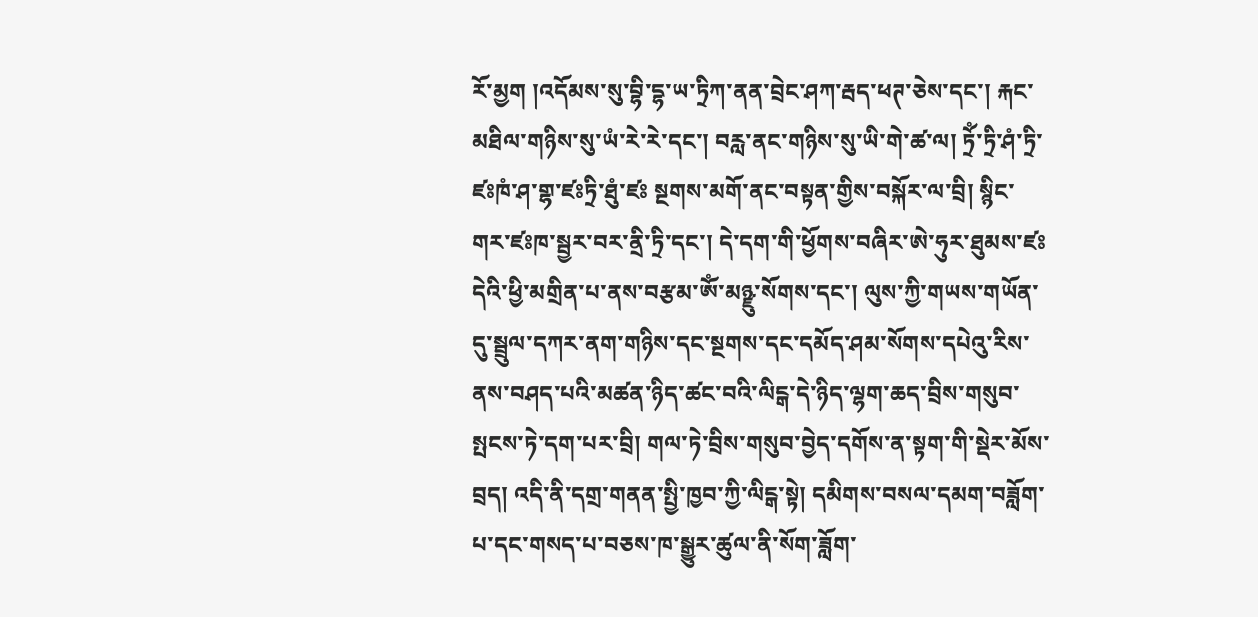རོ་མྱག །འདོམས་སུ་བྷི་དྷ་ཡ་ཏྲིཀ་ནན་བྲེང་ཤཀ་རྦད་ཕཊ་ཅེས་དང་། རྐང་མཐིལ་གཉིས་སུ་ཡཾ་རེ་རེ་དང་། བརླ་ནང་གཉིས་སུ་ཡི་གེ་ཚ་ལ། ཏྲོཾ་ཏྲི་ཤཾ་ཏྲི་ཛཿཁཾ་ཤ་གྷ་ཛཿཏྲི་ཐུཾ་ཛཿ སྔགས་མགོ་ནང་བསྟན་གྱིས་བསྐོར་ལ་བྲི། སྙིང་གར་ཛཿཁ་སྦྱར་བར་ནྲི་ཏྲི་དང་། དེ་དག་གི་ཕྱོགས་བཞིར་ཨེ་ཧུར་ཐུམས་ཛཿ དེའི་ཕྱི་མགྲིན་པ་ནས་བརྩམ་ཨོཾ་མཉྫུ་སོགས་དང་། ལུས་ཀྱི་གཡས་གཡོན་དུ་སྦྲུལ་དཀར་ནག་གཉིས་དང་སྔགས་དང་དམོད་ཤམ་སོགས་དཔེའུ་རིས་ནས་བཤད་པའི་མཚན་ཉིད་ཚང་བའི་ལིངྒ་དེ་ཉིད་ལྷག་ཆད་བྲིས་གསུབ་སྤངས་ཏེ་དག་པར་བྲི། གལ་ཏེ་བྲིས་གསུབ་བྱེད་དགོས་ན་སྟག་གི་སྡེར་མོས་བྲད། འདི་ནི་དགྲ་གནན་སྤྱི་ཁྱབ་ཀྱི་ལིངྒ་སྟེ། དམིགས་བསལ་དམག་བཟློག་པ་དང་གསད་པ་བཅས་ཁ་སྒྱུར་ཚུལ་ནི་སོག་ཟློག་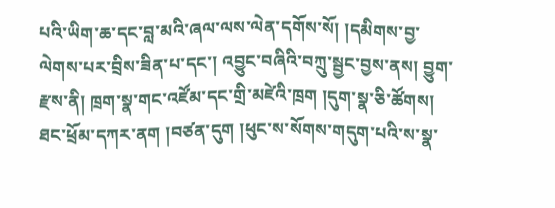པའི་ཡིག་ཆ་དང་བླ་མའི་ཞལ་ལས་ལེན་དགོས་སོ། །དམིགས་བྱ་ལེགས་པར་བྲིས་ཟིན་པ་དང་། འབྱུང་བཞིའི་བཀྲུ་སྦྱང་བྱས་ནས། བྱུག་རྫས་ནི། ཁྲག་སྣ་གང་འཛོམ་དང་གྲི་མཛེའི་ཁྲག །དུག་སྣ་ཅི་ཚོགས། ཐང་ཕྲོམ་དཀར་ནག །བཙན་དུག །ཕུང་ས་སོགས་གདུག་པའི་ས་སྣ་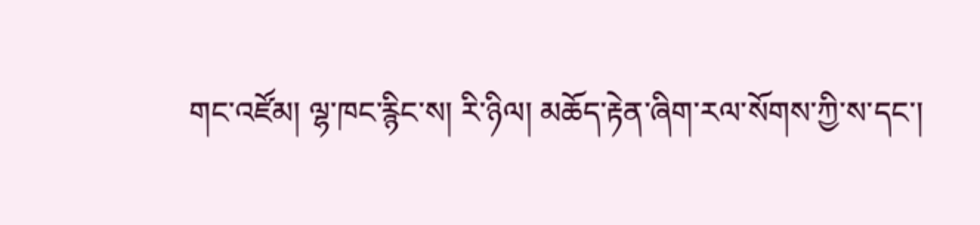གང་འཛོམ། ལྷ་ཁང་རྙིང་ས། རི་ཉིལ། མཆོད་རྟེན་ཞིག་རལ་སོགས་ཀྱི་ས་དང་།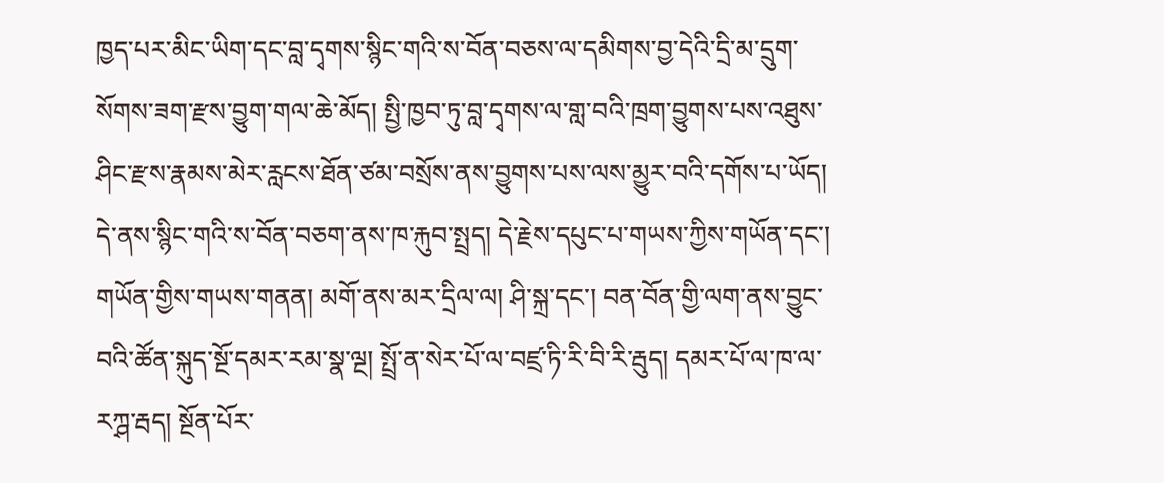ཁྱད་པར་མིང་ཡིག་དང་བླ་དྭགས་སྙིང་གའི་ས་བོན་བཅས་ལ་དམིགས་བྱ་དེའི་དྲི་མ་དྲུག་སོགས་ཟག་རྫས་བྱུག་གལ་ཆེ་མོད། སྤྱི་ཁྱབ་ཏུ་བླ་དྭགས་ལ་གླ་བའི་ཁྲག་བྱུགས་པས་འཐུས་ཤིང་རྫས་རྣམས་མེར་རླངས་ཐོན་ཙམ་བསྲོས་ནས་བྱུགས་པས་ལས་མྱུར་བའི་དགོས་པ་ཡོད། དེ་ནས་སྙིང་གའི་ས་བོན་བཅག་ནས་ཁ་རྐུབ་སྤྲད། དེ་རྗེས་དཔུང་པ་གཡས་ཀྱིས་གཡོན་དང་། གཡོན་གྱིས་གཡས་གནན། མགོ་ནས་མར་དྲིལ་ལ། ཤི་སྐྲ་དང་། བན་བོན་གྱི་ལག་ནས་བྱུང་བའི་ཚོན་སྐུད་སྔོ་དམར་རམ་སྣ་ལྔ། སྤྲོ་ན་སེར་པོ་ལ་བཛྲ་ཏི་རི་བི་རི་རྦུད། དམར་པོ་ལ་ཁ་ལ་རཀྴ་རྦད། སྔོན་པོར་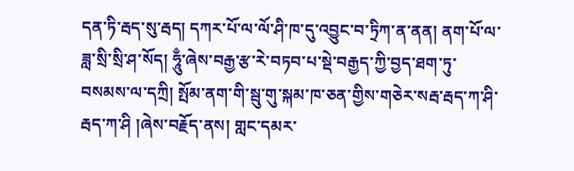དན་ཏི་རྦད་སུ་རྦད། དཀར་པོ་ལ་ལོ་ཤི་ཁ་དུ་འབྱུང་བ་ཏྲིཀ་ན་ནན། ནག་པོ་ལ་ཟླ་སྲི་སྲི་ཤ་སོད། ཧཱུྃ་ཞེས་བརྒྱ་རྩ་རེ་བཏབ་པ་སྡེ་བརྒྱད་ཀྱི་བྱད་ཐག་ཏུ་བསམས་ལ་དཀྲི། སྤོམ་ནག་གི་སྦུ་གུ་སྐམ་ཁ་ཅན་གྱིས་གཅེར་སརྦ་རྦད་ཀ་ཤི་རྦད་ཀ་ཤི །ཞེས་བརྗོད་ནས། གླང་དམར་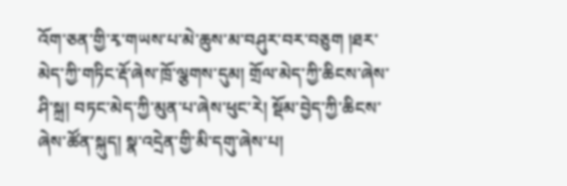འོག་ཅན་གྱི་རྭ་གཡས་པ་མེ་ཆུས་མ་བཤུར་བར་བཅུག །ཐར་མེད་ཀྱི་གཏིང་རྡོ་ཞེས་ཁྲོ་ལྕགས་དུམ། གྲོལ་མེད་ཀྱི་ཆིངས་ཞེས་ཤི་སྐྲ། བཏང་མེད་ཀྱི་མུན་པ་ཞེས་ཕུང་རེ། སྡོམ་བྱེད་ཀྱི་ཆིངས་ཞེས་ཚོན་སྐུད། སྣ་འདྲེན་གྱི་མི་དགུ་ཞེས་པ།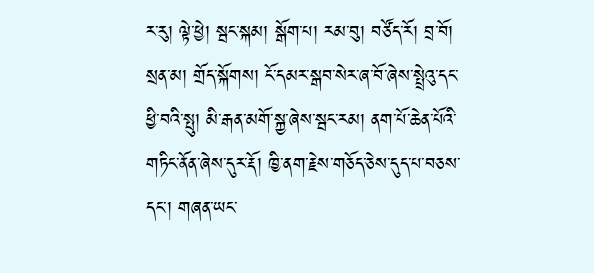ར་རུ། ལྟེ་ཕྱེ། སྦང་སྐམ། སྒོག་པ། རམ་བུ། བཙོད་རོ། བྲ་བོ། སྲན་མ། གྲོད་སྐོགས། ངོ་དམར་སྒབ་སེར་ཞ་བོ་ཞེས་སྤྲེའུ་དང་ཕྱི་བའི་སྤུ། མི་རྒན་མགོ་སྐྱ་ཞེས་སྦང་རམ། ནག་པོ་ཆེན་པོའི་གཏིང་ནོན་ཞེས་དུར་རྡོ། ཁྱི་ནག་རྗེས་གཅོད་ཅེས་དུད་པ་བཅས་དང་། གཞན་ཡང་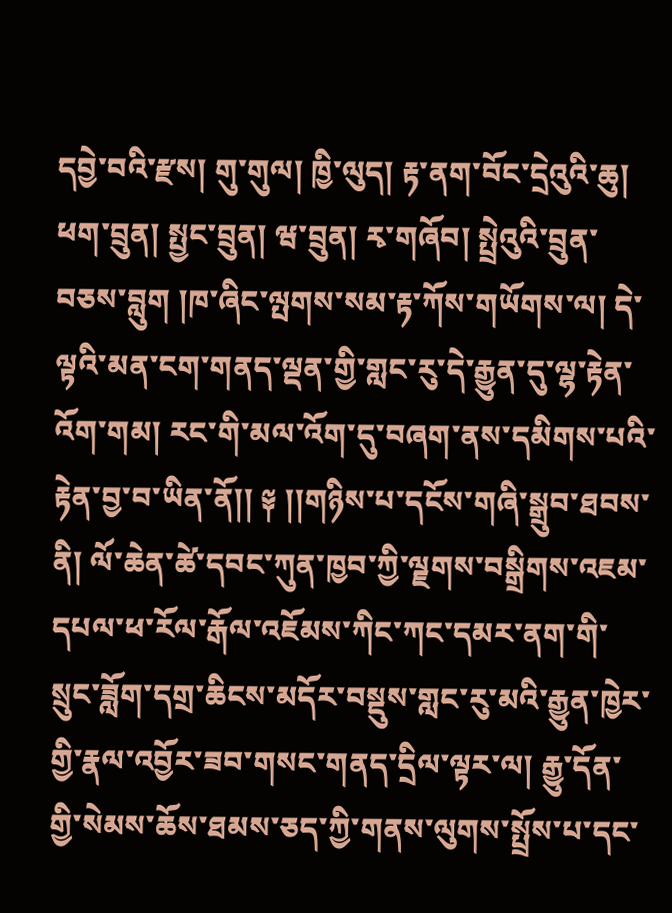དབྱེ་བའི་རྫས། གུ་གུལ། ཁྱི་ལུད། རྟ་ནག་བོང་དྲེའུའི་ཆུ། ཕག་བྲུན། སྤྱང་བྲུན། ཝ་བྲུན། རྭ་གཞོབ། སྤྲེའུའི་བྲུན་བཅས་བླུག །ཁ་ཞིང་ལྤགས་སམ་རྟ་ཀོས་གཡོགས་ལ། དེ་ལྟའི་མན་ངག་གནད་ལྡན་གྱི་གླང་རུ་དེ་རྒྱུན་དུ་ལྷ་རྟེན་འོག་གམ། རང་གི་མལ་འོག་དུ་བཞག་ནས་དམིགས་པའི་རྟེན་བྱ་བ་ཡིན་ནོ།། ༈ །།གཉིས་པ་དངོས་གཞི་སྒྲུབ་ཐབས་ནི། ལོ་ཆེན་ཚེ་དབང་ཀུན་ཁྱབ་ཀྱི་ལྗགས་བསྒྲིགས་འཇམ་དཔལ་ཕ་རོལ་རྒོལ་འཇོམས་ཀིང་ཀང་དམར་ནག་གི་སྲུང་ཟློག་དགྲ་ཆིངས་མདོར་བསྡུས་གླང་རུ་མའི་རྒྱུན་ཁྱེར་གྱི་རྣལ་འབྱོར་ཟབ་གསང་གནད་དྲིལ་ལྟར་ལ། རྒྱུ་དོན་གྱི་སེམས་ཆོས་ཐམས་ཅད་ཀྱི་གནས་ལུགས་སྤྲོས་པ་དང་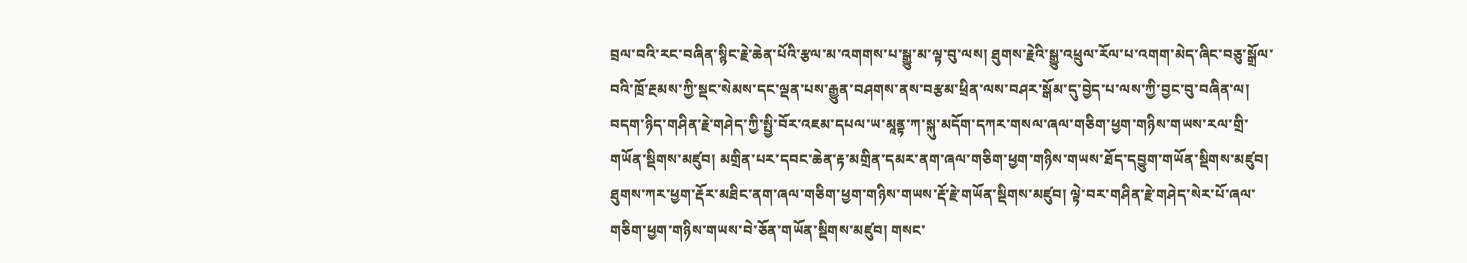བྲལ་བའི་རང་བཞིན་སྙིང་རྗེ་ཆེན་པོའི་རྩལ་མ་འགགས་པ་སྒྱུ་མ་ལྟ་བུ་ལས། ཐུགས་རྗེའི་སྒྱུ་འཕྲུལ་རོལ་པ་འགག་མེད་ཞིང་བཅུ་སྒྲོལ་བའི་ཁྲོ་རྔམས་ཀྱི་སྡང་སེམས་དང་ལྡན་པས་རྒྱུན་བཤགས་ནས་བརྩམ་ཕྲིན་ལས་བཤར་སྒོམ་དུ་བྱེད་པ་ལས་ཀྱི་བྱང་བུ་བཞིན་ལ། བདག་ཉིད་གཤིན་རྗེ་གཤེད་ཀྱི་སྤྱི་བོར་འཇམ་དཔལ་ཡ་མཱནྟ་ཀ་སྐུ་མདོག་དཀར་གསལ་ཞལ་གཅིག་ཕྱག་གཉིས་གཡས་རལ་གྲི་གཡོན་སྡིགས་མཛུབ། མགྲིན་པར་དབང་ཆེན་རྟ་མགྲིན་དམར་ནག་ཞལ་གཅིག་ཕྱག་གཉིས་གཡས་ཐོད་དབྱུག་གཡོན་སྡིགས་མཛུབ། ཐུགས་ཀར་ཕྱག་རྡོར་མཐིང་ནག་ཞལ་གཅིག་ཕྱག་གཉིས་གཡས་རྡོ་རྗེ་གཡོན་སྡིགས་མཛུབ། ལྟེ་བར་གཤིན་རྗེ་གཤེད་སེར་པོ་ཞལ་གཅིག་ཕྱག་གཉིས་གཡས་བེ་ཅོན་གཡོན་སྡིགས་མཛུབ། གསང་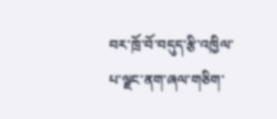བར་ཁྲོ་བོ་བདུད་རྩི་འཁྱིལ་པ་ལྗང་ནག་ཞལ་གཅིག་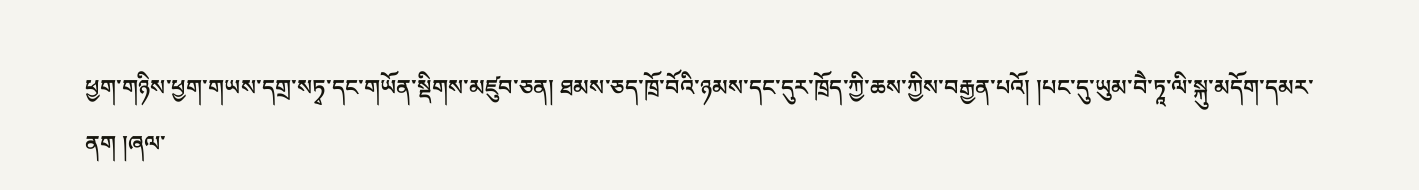ཕྱག་གཉིས་ཕྱག་གཡས་དགྲ་སཏྭ་དང་གཡོན་སྡིགས་མཛུབ་ཅན། ཐམས་ཅད་ཁྲོ་བོའི་ཉམས་དང་དུར་ཁྲོད་ཀྱི་ཆས་ཀྱིས་བརྒྱན་པའོ། །པང་དུ་ཡུམ་བཻ་ཏཱ་ལི་སྐུ་མདོག་དམར་ནག །ཞལ་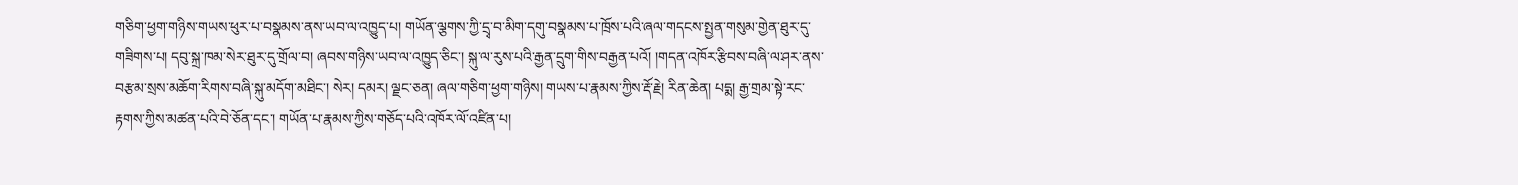གཅིག་ཕྱག་གཉིས་གཡས་ཕུར་པ་བསྣམས་ནས་ཡབ་ལ་འཁྱུད་པ། གཡོན་ལྕགས་ཀྱི་དྲྭ་བ་མིག་དགུ་བསྣམས་པ་ཁྲོས་པའི་ཞལ་གདངས་སྤྱན་གསུམ་གྱེན་ཐུར་དུ་གཟིགས་པ། དབུ་སྐྲ་ཁམ་སེར་ཐུར་དུ་གྲོལ་བ། ཞབས་གཉིས་ཡབ་ལ་འཁྱུད་ཅིང་། སྐུ་ལ་རུས་པའི་རྒྱན་དྲུག་གིས་བརྒྱན་པའོ། །གདན་འཁོར་རྩིབས་བཞི་ལ་ཤར་ནས་བརྩམ་སྲས་མཆོག་རིགས་བཞི་སྐུ་མདོག་མཐིང་། སེར། དམར། ལྗང་ཅན། ཞལ་གཅིག་ཕྱག་གཉིས། གཡས་པ་རྣམས་ཀྱིས་རྡོ་རྗེ། རིན་ཆེན། པདྨ། རྒྱ་གྲམ་སྟེ་རང་རྟགས་ཀྱིས་མཚན་པའི་བེ་ཅོན་དང་། གཡོན་པ་རྣམས་ཀྱིས་གཅོད་པའི་འཁོར་ལོ་འཛིན་པ།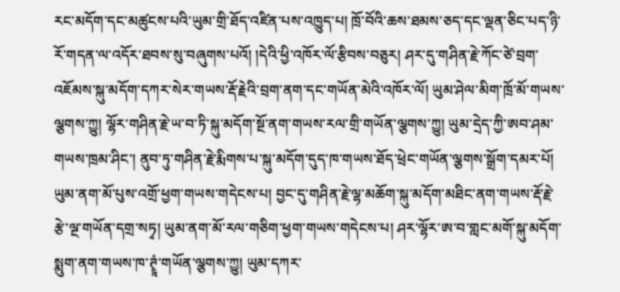རང་མདོག་དང་མཚུངས་པའི་ཡུམ་གྲི་ཐོད་འཛིན་པས་འཁྱུད་པ། ཁྲོ་བོའི་ཆས་ཐམས་ཅད་དང་ལྡན་ཅིང་པད་ཉི་རོ་གདན་ལ་འདོར་ཐབས་སུ་བཞུགས་པའོ། །དེའི་ཕྱི་འཁོར་ལོ་རྩིབས་བཅུར། ཤར་དུ་གཤིན་རྗེ་ཀོང་ཙེ་བྲག་འཇོམས་སྐུ་མདོག་དཀར་སེར་གཡས་རྡོ་རྗེའི་བྲག་ནག་དང་གཡོན་མེའི་འཁོར་ལོ། ཡུམ་ཤེལ་མིག་ཁྲོ་མོ་གཡས་ལྕགས་ཀྱུ། ལྷོར་གཤིན་རྗེ་ཡ་བ་ཏི་སྐུ་མདོག་སྔོ་ནག་གཡས་རལ་གྲི་གཡོན་ལྕགས་ཀྱུ། ཡུམ་དྲེད་ཀྱི་ཨབ་ཤམ་གཡས་ཁྲམ་ཤིང་། ནུབ་ཏུ་གཤིན་རྗེ་རྨིགས་པ་སྐུ་མདོག་དུད་ཁ་གཡས་ཐོད་ཕྲེང་གཡོན་ལྕགས་སྒྲོག་དམར་པོ། ཡུམ་ནག་མོ་པུས་འགྲོ་ཕྱག་གཡས་གདེངས་པ། བྱང་དུ་གཤིན་རྗེ་ལྷ་མཆོག་སྐུ་མདོག་མཐིང་ནག་གཡས་རྡོ་རྗེ་རྩེ་ལྔ་གཡོན་དགྲ་སཏྭ། ཡུམ་ནག་མོ་རལ་གཅིག་ཕྱག་གཡས་གདེངས་པ། ཤར་ལྷོར་ཨ་བ་གླང་མགོ་སྐུ་མདོག་སྨུག་ནག་གཡས་ཁ་ཊྭཱཾ་གཡོན་ལྕགས་ཀྱུ། ཡུམ་དཀར་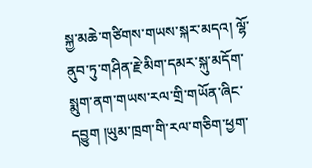སྐྱ་མཆེ་གཙིགས་གཡས་སྐར་མདའ། ལྷོ་ནུབ་ཏུ་གཤིན་རྗེ་མིག་དམར་སྐུ་མདོག་སྨུག་ནག་གཡས་རལ་གྲི་གཡོན་ཞིང་དབྱུག །ཡུམ་ཁྲག་གི་རལ་གཅིག་ཕྱག་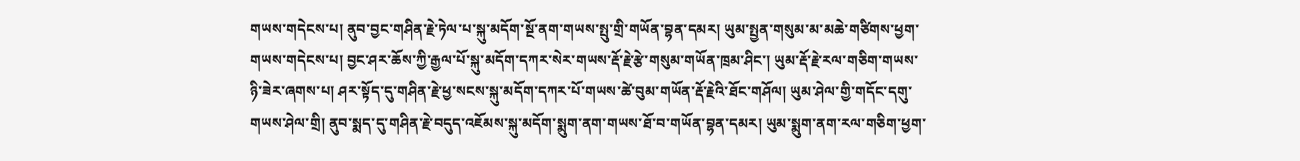གཡས་གདེངས་པ། ནུབ་བྱང་གཤིན་རྗེ་ཏེལ་པ་སྐུ་མདོག་སྔོ་ནག་གཡས་སྤུ་གྲི་གཡོན་བྷན་དམར། ཡུམ་སྤྱན་གསུམ་མ་མཆེ་གཙིགས་ཕྱག་གཡས་གདེངས་པ། བྱང་ཤར་ཆོས་ཀྱི་རྒྱལ་པོ་སྐུ་མདོག་དཀར་སེར་གཡས་རྡོ་རྗེ་རྩེ་གསུམ་གཡོན་ཁྲམ་ཤིང་། ཡུམ་རྡོ་རྗེ་རལ་གཅིག་གཡས་ཉི་ཟེར་ཞགས་པ། ཤར་སྟོད་དུ་གཤིན་རྗེ་ཕྱ་སངས་སྐུ་མདོག་དཀར་པོ་གཡས་ཚེ་བུམ་གཡོན་རྡོ་རྗེའི་ཐོང་གཤོལ། ཡུམ་ཤེལ་གྱི་གདོང་དགུ་གཡས་ཤེལ་གྲི། ནུབ་སྨད་དུ་གཤིན་རྗེ་བདུད་འཇོམས་སྐུ་མདོག་སྨུག་ནག་གཡས་ཐོ་བ་གཡོན་བྷན་དམར། ཡུམ་སྨུག་ནག་རལ་གཅིག་ཕྱག་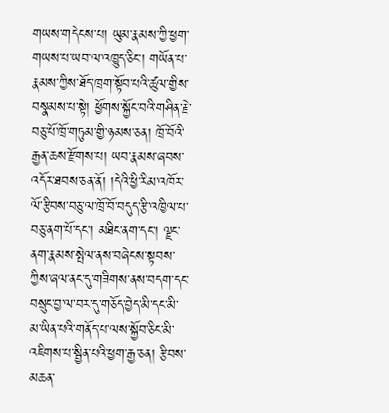གཡས་གདེངས་པ། ཡུམ་རྣམས་ཀྱི་ཕྱག་གཡས་པ་ཡབ་ལ་འཁྱུད་ཅིང་། གཡོན་པ་རྣམས་ཀྱིས་ཐོད་ཁྲག་སྟོབ་པའི་ཚུལ་གྱིས་བསྣམས་པ་སྟེ། ཕྱོགས་སྐྱོང་བའི་གཤིན་རྗེ་བཅུ་པོ་ཁྲོ་གཏུམ་གྱི་ཉམས་ཅན། ཁྲོ་བོའི་རྒྱན་ཆས་རྫོགས་པ། ཡབ་རྣམས་ཞབས་འདོར་ཐབས་ཅན་ནོ། །དེའི་ཕྱི་རིམ་འཁོར་ལོ་རྩིབས་བཅུ་ལ་ཁྲོ་བོ་བདུད་རྩི་འཁྱིལ་པ་བཅུ་ནག་པོ་དང་། མཐིང་ནག་དང་། ལྗང་ནག་རྣམས་སྤེལ་ནས་བཞེངས་སྟབས་ཀྱིས་ཞལ་ནང་དུ་གཟིགས་ནས་བདག་དང་བསྲུང་བྱ་ལ་བར་དུ་གཅོད་བྱེད་མི་དང་མི་མ་ཡིན་པའི་གནོད་པ་ལས་སྐྱོབ་ཅིང་མི་འཇིགས་པ་སྦྱིན་པའི་ཕྱག་རྒྱ་ཅན། རྩིབས་མཆན་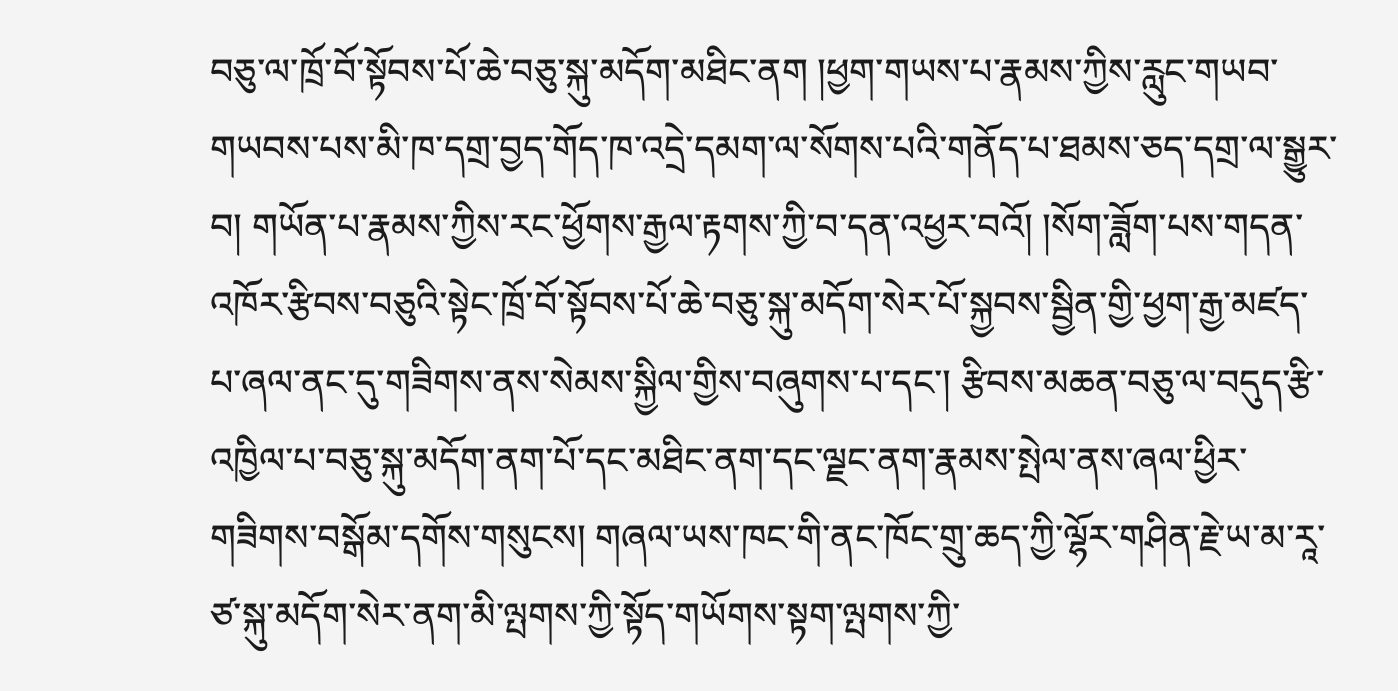བཅུ་ལ་ཁྲོ་བོ་སྟོབས་པོ་ཆེ་བཅུ་སྐུ་མདོག་མཐིང་ནག །ཕྱག་གཡས་པ་རྣམས་ཀྱིས་རླུང་གཡབ་གཡབས་པས་མི་ཁ་དགྲ་བྱད་གོད་ཁ་འདྲེ་དམག་ལ་སོགས་པའི་གནོད་པ་ཐམས་ཅད་དགྲ་ལ་སྒྱུར་བ། གཡོན་པ་རྣམས་ཀྱིས་རང་ཕྱོགས་རྒྱལ་རྟགས་ཀྱི་བ་དན་འཕྱར་བའོ། །སོག་ཟློག་པས་གདན་འཁོར་རྩིབས་བཅུའི་སྟེང་ཁྲོ་བོ་སྟོབས་པོ་ཆེ་བཅུ་སྐུ་མདོག་སེར་པོ་སྐྱབས་སྦྱིན་གྱི་ཕྱག་རྒྱ་མཛད་པ་ཞལ་ནང་དུ་གཟིགས་ནས་སེམས་སྐྱིལ་གྱིས་བཞུགས་པ་དང་། རྩིབས་མཆན་བཅུ་ལ་བདུད་རྩི་འཁྱིལ་པ་བཅུ་སྐུ་མདོག་ནག་པོ་དང་མཐིང་ནག་དང་ལྗང་ནག་རྣམས་སྤེལ་ནས་ཞལ་ཕྱིར་གཟིགས་བསྒོམ་དགོས་གསུངས། གཞལ་ཡས་ཁང་གི་ནང་ཁོང་གྲུ་ཆད་ཀྱི་ལྷོར་གཤིན་རྗེ་ཡ་མ་རཱ་ཙ་སྐུ་མདོག་སེར་ནག་མི་ལྤགས་ཀྱི་སྟོད་གཡོགས་སྟག་ལྤགས་ཀྱི་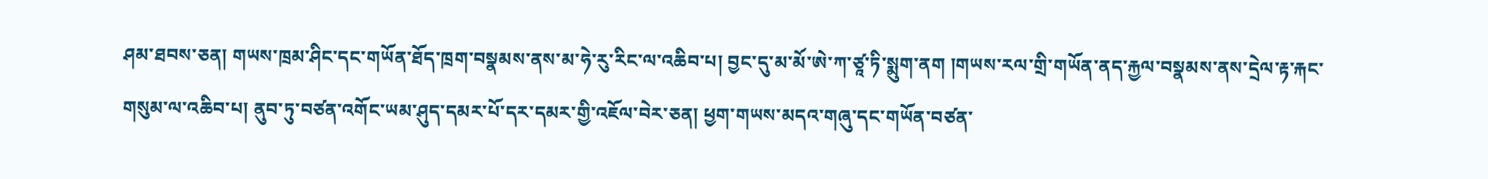ཤམ་ཐབས་ཅན། གཡས་ཁྲམ་ཤིང་དང་གཡོན་ཐོད་ཁྲག་བསྣམས་ནས་མ་ཧེ་རུ་རིང་ལ་འཆིབ་པ། བྱང་དུ་མ་མོ་ཨེ་ཀ་ཙཱ་ཏི་སྨུག་ནག །གཡས་རལ་གྲི་གཡོན་ནད་རྐྱལ་བསྣམས་ནས་དྲེལ་རྟ་རྐང་གསུམ་ལ་འཆིབ་པ། ནུབ་ཏུ་བཙན་འགོང་ཡམ་ཤུད་དམར་པོ་དར་དམར་གྱི་འཇོལ་བེར་ཅན། ཕྱག་གཡས་མདའ་གཞུ་དང་གཡོན་བཙན་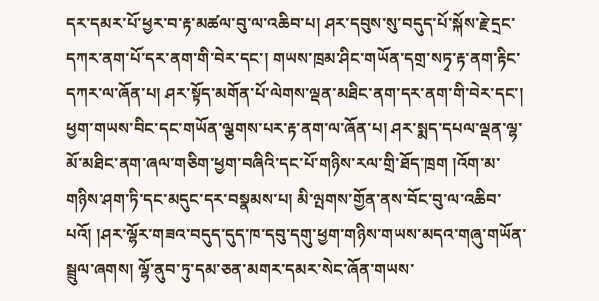དར་དམར་པོ་ཕྱར་བ་རྟ་མཚལ་བུ་ལ་འཆིབ་པ། ཤར་དབུས་སུ་བདུད་པོ་སྐོས་རྗེ་དྲང་དཀར་ནག་པོ་དར་ནག་གི་བེར་དང་། གཡས་ཁྲམ་ཤིང་གཡོན་དགྲ་སཏྭ་རྟ་ནག་རྟིང་དཀར་ལ་ཞོན་པ། ཤར་སྟོད་མགོན་པོ་ལེགས་ལྡན་མཐིང་ནག་དར་ནག་གི་བེར་དང་། ཕྱག་གཡས་བིང་དང་གཡོན་ལྕགས་པར་རྟ་ནག་ལ་ཞོན་པ། ཤར་སྨད་དཔལ་ལྡན་ལྷ་མོ་མཐིང་ནག་ཞལ་གཅིག་ཕྱག་བཞིའི་དང་པོ་གཉིས་རལ་གྲི་ཐོད་ཁྲག །འོག་མ་གཉིས་ཤག་ཏི་དང་མདུང་དར་བསྣམས་པ། མི་ལྤགས་གྱོན་ནས་བོང་བུ་ལ་འཆིབ་པའོ། །ཤར་ལྷོར་གཟའ་བདུད་དུད་ཁ་དབུ་དགུ་ཕྱག་གཉིས་གཡས་མདའ་གཞུ་གཡོན་སྦྲུལ་ཞགས། ལྷོ་ནུབ་ཏུ་དམ་ཅན་མགར་དམར་སེང་ཞོན་གཡས་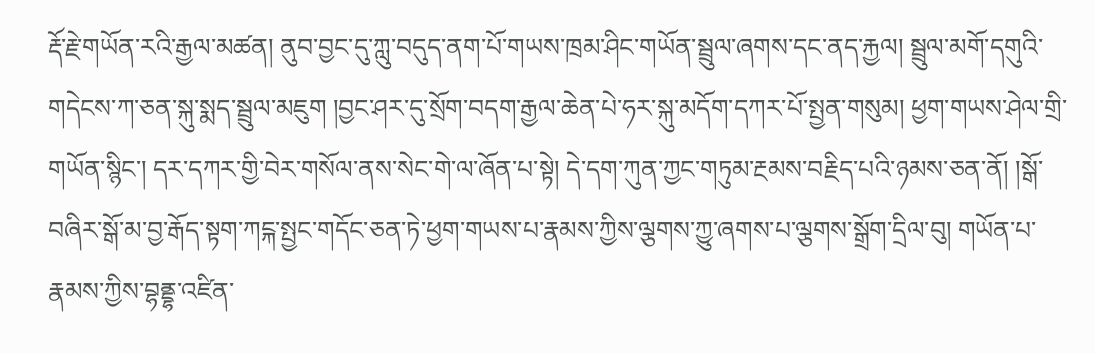རྡོ་རྗེ་གཡོན་རའི་རྒྱལ་མཚན། ནུབ་བྱང་དུ་ཀླུ་བདུད་ནག་པོ་གཡས་ཁྲམ་ཤིང་གཡོན་སྦྲུལ་ཞགས་དང་ནད་རྐྱལ། སྦྲུལ་མགོ་དགུའི་གདེངས་ཀ་ཅན་སྐུ་སྨད་སྦྲུལ་མཇུག །བྱང་ཤར་དུ་སྲོག་བདག་རྒྱལ་ཆེན་པེ་ཧར་སྐུ་མདོག་དཀར་པོ་སྤྱན་གསུམ། ཕྱག་གཡས་ཤེལ་གྲི་གཡོན་སྙིང་། དར་དཀར་གྱི་བེར་གསོལ་ནས་སེང་གེ་ལ་ཞོན་པ་སྟེ། དེ་དག་ཀུན་ཀྱང་གཏུམ་རྔམས་བརྗིད་པའི་ཉམས་ཅན་ནོ། །སྒོ་བཞིར་སྒོ་མ་བྱ་རྒོད་སྟག་ཀངྐ་སྤྱང་གདོང་ཅན་ཏེ་ཕྱག་གཡས་པ་རྣམས་ཀྱིས་ལྕགས་ཀྱུ་ཞགས་པ་ལྕགས་སྒྲོག་དྲིལ་བུ། གཡོན་པ་རྣམས་ཀྱིས་བྷནྡྷ་འཛིན་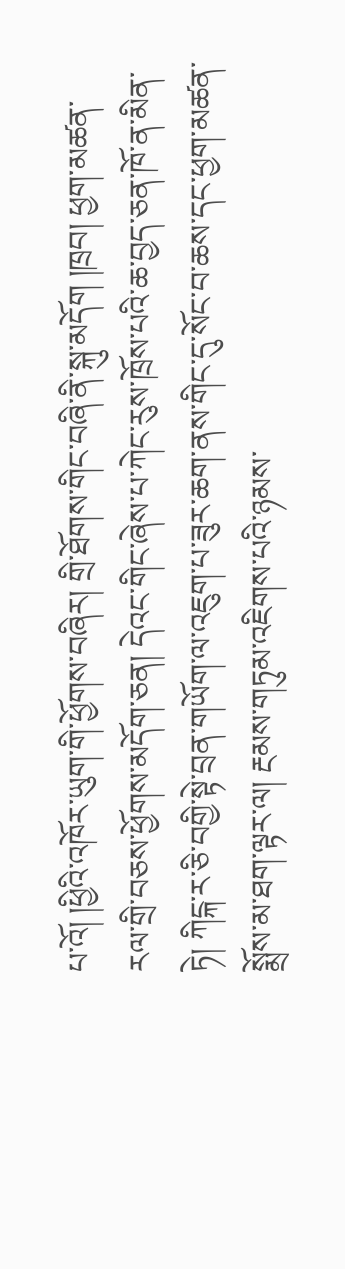པ་འོ། །ཕྱིའི་འཁོར་ཡུག་གི་ཕྱོགས་བཞིར། གྲི་ཐོགས་གིང་བཞི་ནི་སྐུ་མདོག །ཁྲབ། ཕྱག་མཚན་རལ་གྲི་བཅས་ཕྱོགས་མདོག་ཅན། དེའང་གིང་ཞེས་པ་ཀེང་རུས་ཁྲོས་པའི་ཆ་བྱད་ཅན་ཁོ་ན་མིན་ཏེ། ཀིངྐ་ར་ཅི་བགྱི་སྟེ་བྲན་གཡོག་ལ་འཇུག་པ་ཟུར་ཆག་ནས་གིང་དུ་སོང་བ་ཆས་དང་ཕྱག་མཚན་སྨྲོས་མ་ཐག་ལྟར་ལ། རྔམས་གཏུམ་འཇིགས་པའི་ཉམས་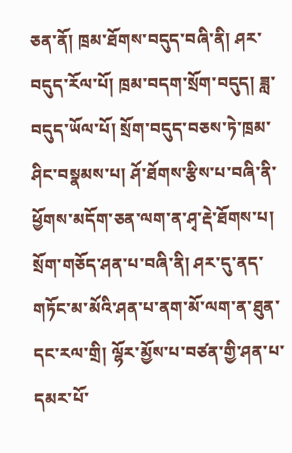ཅན་ནོ། ཁྲམ་ཐོགས་བདུད་བཞི་ནི། ཤར་བདུད་རོལ་པོ། ཁྲམ་བདག་སྲོག་བདུད། ཟླ་བདུད་ཡོལ་པོ། སྲོག་བདུད་བཅས་ཏེ་ཁྲམ་ཤིང་བསྣམས་པ། ཤོ་ཐོགས་རྩིས་པ་བཞི་ནི་ཕྱོགས་མདོག་ཅན་ལག་ན་ཤྭ་རྡེ་ཐོགས་པ། སྲོག་གཅོད་ཤན་པ་བཞི་ནི། ཤར་དུ་ནད་གཏོང་མ་མོའི་ཤན་པ་ནག་མོ་ལག་ན་ཐུན་དང་རལ་གྲི། ལྷོར་མྱོས་པ་བཙན་གྱི་ཤན་པ་དམར་པོ་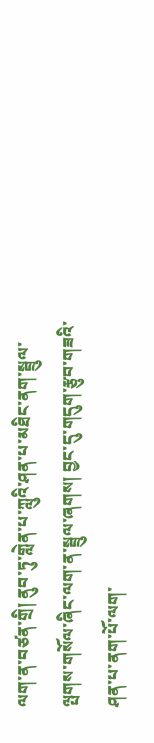ལག་ན་བཙན་གྲི། ནུབ་ཏུ་གླེན་པ་ཀླུའི་ཤན་པ་མཐིང་ནག་སྦྲུལ་ལྤགས་གསོལ་ཞིང་ལག་ན་སྦྲུལ་ཞགས། བྱང་དུ་གདུག་རྩུབ་གཟའི་ཤན་པ་ནག་པོ་ལག་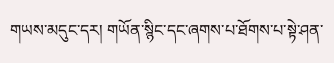གཡས་མདུང་དར། གཡོན་སྙིང་དང་ཞགས་པ་ཐོགས་པ་སྟེ་ཤན་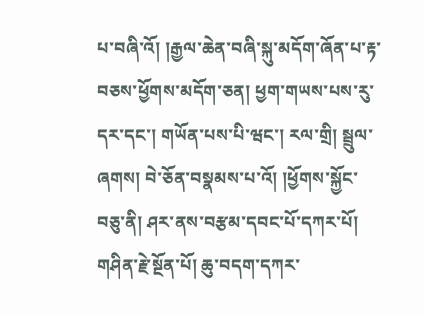པ་བཞི་འོ། །རྒྱལ་ཆེན་བཞི་སྐུ་མདོག་ཞོན་པ་རྟ་བཅས་ཕྱོགས་མདོག་ཅན། ཕྱག་གཡས་པས་རུ་དར་དང་། གཡོན་པས་པི་ཝང་། རལ་གྲི། སྦྲུལ་ཞགས། བེ་ཅོན་བསྣམས་པ་འོ། །ཕྱོགས་སྐྱོང་བཅུ་ནི། ཤར་ནས་བརྩམ་དབང་པོ་དཀར་པོ། གཤིན་རྗེ་སྔོན་པོ། ཆུ་བདག་དཀར་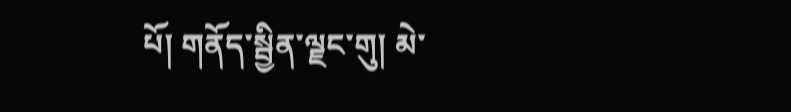པོ། གནོད་སྦྱིན་ལྗང་གུ། མེ་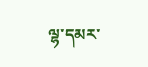ལྷ་དམར་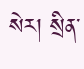སེར། སྲིན་